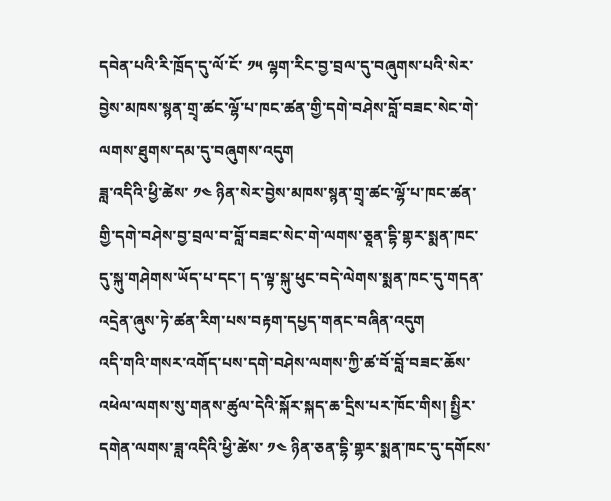དབེན་པའི་རི་ཁྲོད་དུ་ལོ་ངོ་ ༡༥ ལྷག་རིང་བྱ་བྲལ་དུ་བཞུགས་པའི་སེར་བྱེས་མཁས་སྙན་གྲྭ་ཚང་ལྷོ་པ་ཁང་ཚན་གྱི་དགེ་བཤེས་བློ་བཟང་སེང་གེ་ལགས་ཐུགས་དམ་དུ་བཞུགས་འདུག
ཟླ་འདིའི་ཕྱི་ཚེས་ ༡༤ ཉིན་སེར་བྱེས་མཁས་སྙན་གྲྭ་ཚང་ལྷོ་པ་ཁང་ཚན་གྱི་དགེ་བཤེས་བྱ་བྲལ་བ་བློ་བཟང་སེང་གེ་ལགས་ཅཱན་དྷི་གྷར་སྨན་ཁང་དུ་སྐུ་གཤེགས་ཡོད་པ་དང་། ད་ལྟ་སྐུ་ཕུང་བདེ་ལེགས་སྨན་ཁང་དུ་གདན་འདྲེན་ཞུས་ཏེ་ཚན་རིག་པས་བརྟག་དཔྱད་གནང་བཞིན་འདུག
འདི་གའི་གསར་འགོད་པས་དགེ་བཤེས་ལགས་ཀྱི་ཚ་བོ་བློ་བཟང་ཆོས་འཕེལ་ལགས་སུ་གནས་ཚུལ་དེའི་སྐོར་སྐད་ཆ་དྲིས་པར་ཁོང་གིས། སྤྱིར་དགེན་ལགས་ཟླ་འདིའི་ཕྱི་ཚེས་ ༡༤ ཉིན་ཅན་དྷི་གྷར་སྨན་ཁང་དུ་དགོངས་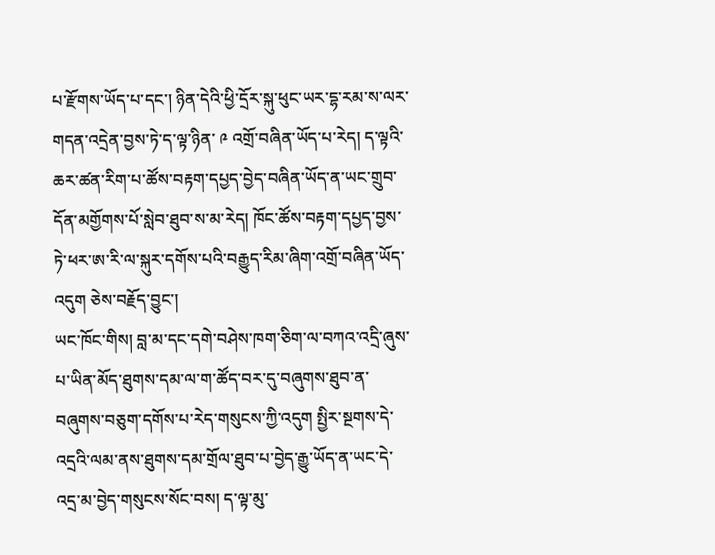པ་རྫོགས་ཡོད་པ་དང་། ཉིན་དེའི་ཕྱི་དྲོར་སྐུ་ཕུང་ཡར་དྷ་རམ་ས་ལར་གདན་འདྲེན་བྱས་ཏེ་ད་ལྟ་ཉིན་ ༩ འགྲོ་བཞིན་ཡོད་པ་རེད། ད་ལྟའི་ཆར་ཚན་རིག་པ་ཚོས་བརྟག་དཔྱད་བྱེད་བཞིན་ཡོད་ན་ཡང་གྲུབ་དོན་མགྱོགས་པོ་སླེབ་ཐུབ་ས་མ་རེད། ཁོང་ཚོས་བརྟག་དཔྱད་བྱས་ཏེ་ཕར་ཨ་རི་ལ་སྐུར་དགོས་པའི་བརྒྱུད་རིམ་ཞིག་འགྲོ་བཞིན་ཡོད་འདུག ཅེས་བརྗོད་བྱུང་།
ཡང་ཁོང་གིས། བླ་མ་དང་དགེ་བཤེས་ཁག་ཅིག་ལ་བཀའ་འདྲི་ཞུས་པ་ཡིན་མོད་ཐུགས་དམ་ལ་ག་ཚོད་བར་དུ་བཞུགས་ཐུབ་ན་བཞུགས་བཅུག་དགོས་པ་རེད་གསུངས་ཀྱི་འདུག སྤྱིར་སྔགས་དེ་འདྲའི་ལམ་ནས་ཐུགས་དམ་གྲོལ་ཐུབ་པ་བྱེད་རྒྱུ་ཡོད་ན་ཡང་དེ་འདྲ་མ་བྱེད་གསུངས་སོང་བས། ད་ལྟ་མུ་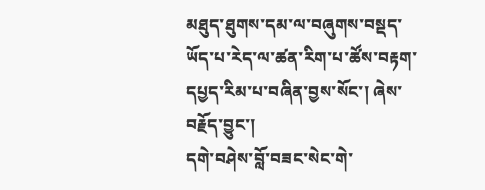མཐུད་ཐུགས་དམ་ལ་བཞུགས་བསྡད་ཡོད་པ་རེད་ལ་ཚན་རིག་པ་ཚོས་བརྟག་དཔྱད་རིམ་པ་བཞིན་བྱས་སོང་། ཞེས་བརྗོད་བྱུང་།
དགེ་བཤེས་བློ་བཟང་སེང་གེ་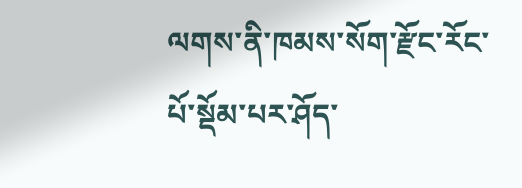ལགས་ནི་ཁམས་སོག་རྫོང་རོང་པོ་སྡོམ་པར་ཤོད་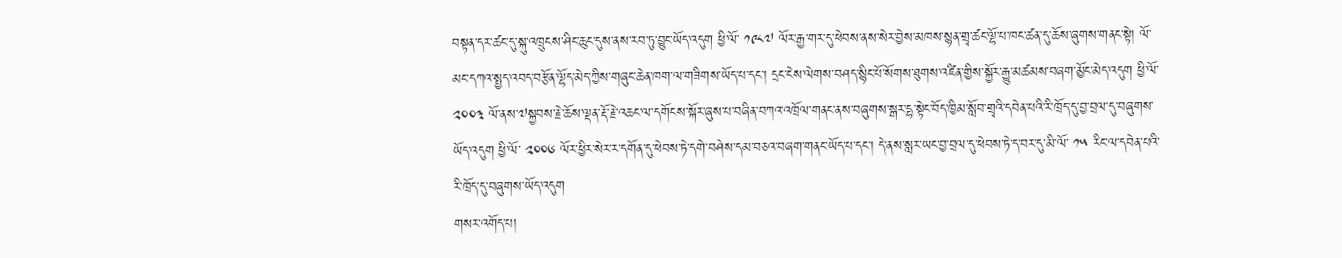བསྟན་དར་ཚང་དུ་སྐུ་འཁྲུངས་ཤིང་ཆུང་དུས་ནས་རབ་ཏུ་བྱུང་ཡོད་འདུག ཕྱི་ལོ་ ༡༩༨༧ ལོར་རྒྱ་གར་དུ་ཕེབས་ནས་སེར་བྱེས་མཁས་སྙན་གྲྭ་ཚང་ལྷོ་པ་ཁང་ཚན་དུ་ཆོས་ཞུགས་གནང་སྟེ། ལོ་མང་དཀའ་སྤྱད་འབད་བརྩོན་ལྷོད་མེད་ཀྱིས་གཞུང་ཆེན་ཁག་ལ་གཟིགས་ཡོད་པ་དང་། དྲང་ངེས་ལེགས་བཤད་སྙིང་པོ་སོགས་ཐུགས་འཛིན་གྱིས་སྐྱོར་རྒྱུ་མཚམས་བཞག་མྱོང་མེད་འདུག ཕྱི་ལོ་ ༢༠༠༣ ལོ་ནས་༧སྐྱབས་རྗེ་ཆོས་ལྡན་རྡོ་རྗེ་འཆང་ལ་དགོངས་སྐོར་ཞུས་པ་བཞིན་བཀའ་འཁྲོལ་གནང་ནས་བཞུགས་སྒར་དྷ་སྟེང་བོད་ཁྱིམ་སློབ་གྲྭའི་དབེན་པའི་རི་ཁྲོད་དུ་བྱ་བྲལ་དུ་བཞུགས་ཡོད་འདུག ཕྱི་ལོ་ ༢༠༠༦ ལོར་ཕྱིར་སེར་ར་དགོན་དུ་ཕེབས་ཏེ་དགེ་བཤེས་དམ་བཅའ་བཞག་གནང་ཡོད་པ་དང་། དེ་ནས་སླར་ཡང་བྱ་བྲལ་དུ་ཕེབས་ཏེ་ད་བར་དུ་མི་ལོ་ ༡༥ རིང་ལ་དབེན་པའི་རི་ཁྲོད་དུ་བཞུགས་ཡོད་འདུག
གསར་འགོད་པ།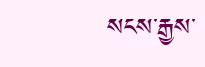སངས་རྒྱས་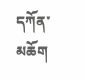དཀོན་མཆོག